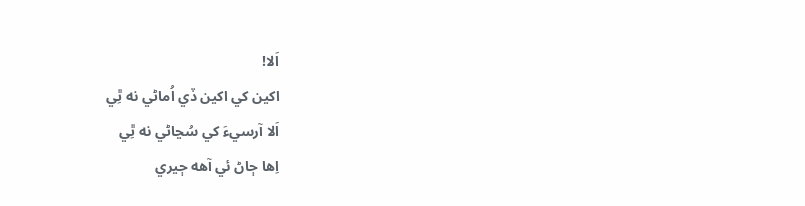اَلا!
اکين کي اکين ڏي اُماڻي نه ٿِي
اَلا آرسيءَ کي سُڃاڻي نه ٿِي
اِها ڄاڻ ئي آهه ڄيري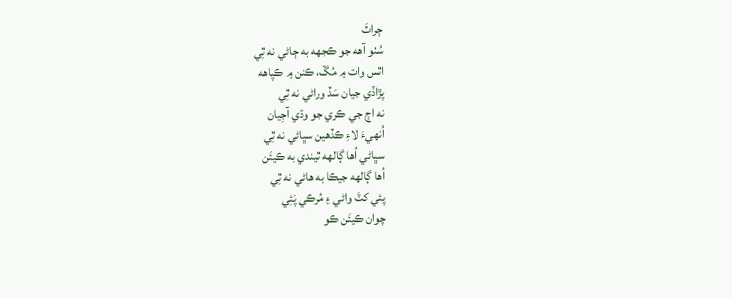ڄراٽَ
سُٺو آهه جو ڪجهه به ڄاڻي نه ٿِي
اٿس وات ۾ مُڱ، ڪنن ۾ ڪپاهه
پڙاڏي جيان سَڏ وراڻي نه ٿِي
نه اڄ جي ڪري جو وڌي آجِيان
اُنهيءَ لاءِ ڪڏهين سڀاڻي نه ٿِي
سڀاڻي اُها ڳالهه ٿيندي به ڪيئَن
اُها ڳالهه جيڪا به هاڻي نه ٿِي
پئي کٽَ واڻي ۽ مُرڪي پَئِي
چوان ڪيئَن ڪو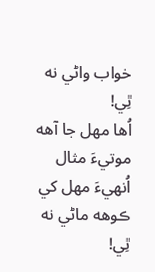خواب واڻي نه ٿِي!
اُها مهل جا آهه موتيءَ مثال
اُنهيءَ مهل کي ڪوهه ماڻي نه ٿِي!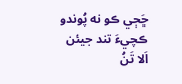ڇَڄي ڪو نه پُوندو ڪچيءَ تند جيئن
اَلا تَنُ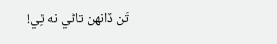تَن ڏانهن تاڻي نه ٿِي!